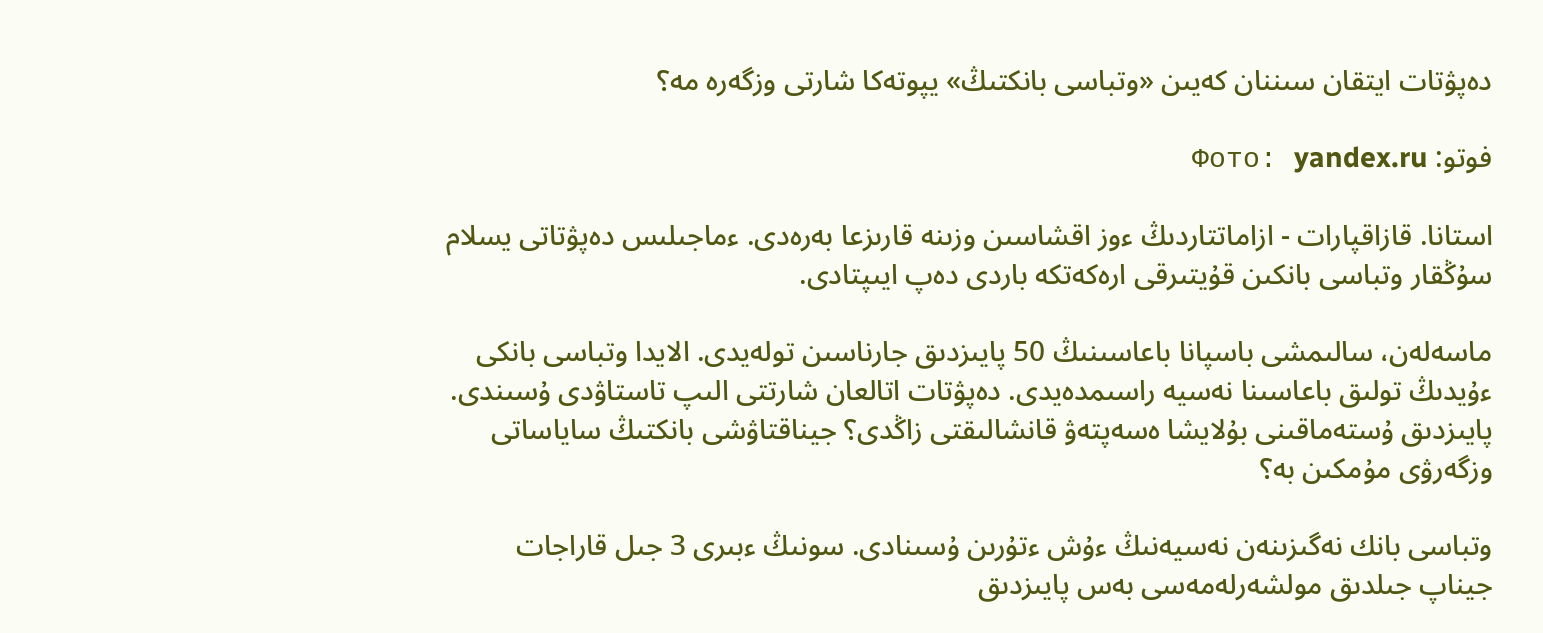دەپۋتات ايتقان سىننان كەيىن «وتباسى بانكتىڭ» يپوتەكا شارتى وزگەرە مە؟

فوتو: Фото: yandex.ru

استانا. قازاقپارات - ازاماتتاردىڭ ءوز اقشاسىن وزىنە قارىزعا بەرەدى. ءماجىلىس دەپۋتاتى يسلام سۇڭقار وتباسى بانكىن قۇيتىرقى ارەكەتكە باردى دەپ ايىپتادى.

ماسەلەن، سالىمشى باسپانا باعاسىنىڭ 50 پايىزدىق جارناسىن تولەيدى. الايدا وتباسى بانكى ءۇيدىڭ تولىق باعاسىنا نەسيە راسىمدەيدى. دەپۋتات اتالعان شارتتى الىپ تاستاۋدى ۇسىندى. پايىزدىق ۇستەماقىنى بۇلايشا ەسەپتەۋ قانشالىقتى زاڭدى؟ جيناقتاۋشى بانكتىڭ ساياساتى وزگەرۋى مۇمكىن بە؟

وتباسى بانك نەگىزىنەن نەسيەنىڭ ءۇش ءتۇرىن ۇسىنادى. سونىڭ ءبىرى 3 جىل قاراجات جيناپ جىلدىق مولشەرلەمەسى بەس پايىزدىق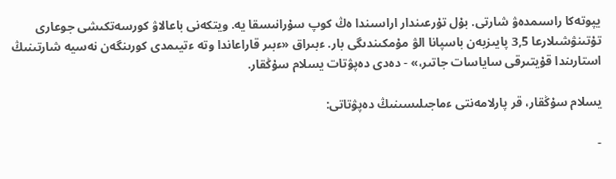يپوتەكا راسىمدەۋ شارتى. بۇل تۇرعىندار اراسىندا ەڭ كوپ سۇرانىسقا يە. ويتكەنى باعالاۋ كورسەتكىشى جوعارى تۇتىنۋشىلارعا 3,5 پايىزبەن باسپانا الۋ مۇمكىندىگى بار. ءبىراق «ءبىر قاراعاندا وتە ءتيىمدى كورىنگەن نەسيە شارتىنىڭ استارىندا قۇيتىرقى ساياسات جاتىر،» - دەدى دەپۋتات يسلام سۇڭقار.

يسلام سۇڭقار، قر پارلامەنتى ءماجىلىسىنىڭ دەپۋتاتى:

-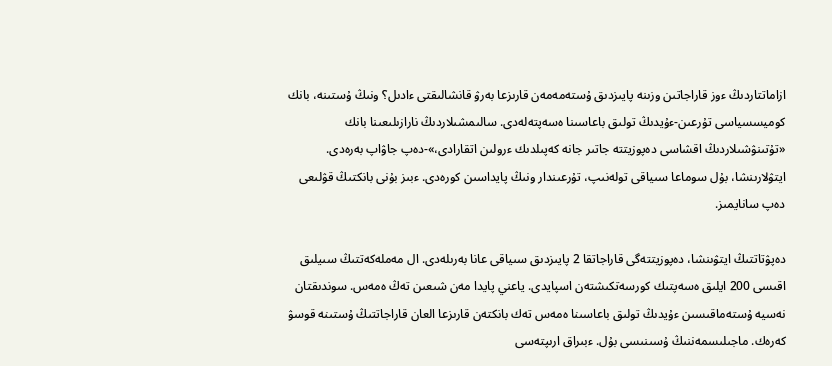ازاماتتاردىڭ ءوز قاراجاتىن وزىنە پايىزدىق ۇستەمەمەن قارىزعا بەرۋ قانشالىقتى ءادىل؟ ونىڭ ۇستىنە، بانك كوميسسياسى تۇرعىن-ءۇيدىڭ تولىق باعاسىنا ەسەپتەلەدى. سالىمشىلاردىڭ نارازىلىعىنا بانك «تۇتىنۋشىلاردىڭ اقشاسى دەپوزيتتە جاتىر جانە كەپىلدىك ءرولىن اتقارادى،»-دەپ جاۋاپ بەرەدى. ايتۋلارىنشا، بۇل سوماعا سىياقى تولەنىپ، تۇرعىندار ونىڭ پايداسىن كورەدى. ءبىز بۇنى بانكتىڭ قۋلىعى دەپ سانايمىز.

دەپۋتاتتىڭ ايتۋىنشا، دەپوزيتتەگى قاراجاتقا 2 پايىزدىق سىياقى عانا بەرىلەدى. ال مەملەكەتتىڭ سىيلىق اقىسى 200 ايلىق ەسەپتىك كورسەتكىشتەن اسپايدى. ياعني پايدا مەن شىعىن تەڭ ەمەس. سوندىقتان نەسيە ۇستەماقىسىن ءۇيدىڭ تولىق باعاسىنا ەمەس تەك بانكتەن قارىزعا العان قاراجاتتىڭ ۇستىنە قوسۋ كەرەك. ماجىلىسمەننىڭ ۇسىنىسى بۇل. ءبىراق ارىپتەسى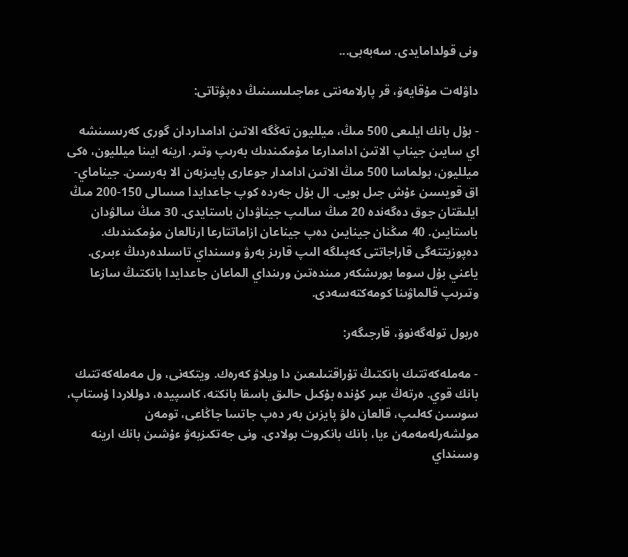ونى قولدامايدى. سەبەبى...

داۋلەت مۇقايەۆ، قر پارلامەنتى ءماجىلىسىنىڭ دەپۋتاتى:

- بۇل بانك ايلىعى 500 مىڭ، ميلليون تەڭگە الاتىن ادامداردان گورى كەرىسىنشە اي سايىن جيناپ الاتىن ادامدارعا مۇمكىندىك بەرىپ وتىر. ارينە ايىنا ميلليون، ەكى ميلليون، بولماسا 500 مىڭ الاتىن ادامدار جوعارى پايىزبەن الا بەرسىن. جيناماي-اق قويسىن ءۇش جىل بويى. ال بۇل جەردە كوپ جاعدايدا مىسالى 150-200 مىڭ ايلىقتان جوق دەگەندە 20 مىڭ سالىپ جيناۋدان باستايدى. 30 مىڭ سالۋدان باستايىن. 40 مىڭنان جينايىن دەپ جيناعان ازاماتتارعا ارنالعان مۇمكىندىك. دەپوزيتتەگى قاراجاتتى كەپىلگە الىپ قارىز بەرۋ وسىنداي تاسىلدەردىڭ ءبىرى. ياعني بۇل سوما بورىشكەر مىندەتىن ورىنداي الماعان جاعدايدا بانكتىڭ سازعا وتىرىپ قالماۋىنا كومەكتەسەدى.

ەربول تولەگەنوۆ، قارجىگەر:

- مەملەكەتتىك بانكتىڭ تۇراقتىلىعىن دا ويلاۋ كەرەك. ويتكەنى، ول مەملەكەتتىك بانك قوي. ەرتەڭ ءبىر كۇندە بۇكىل حالىق باسقا بانكتە، كاسپيدە، دوللاردا ۇستاپ، سوسىن كەلىپ، قالعان ەلۋ پايزىن بەر دەپ جاتسا جاڭاعى، تومەن مولشەرلەمەمەن ءيا، بانك بانكروت بولادى. ونى جەتكىزبەۋ ءۇشىن بانك ارينە وسىنداي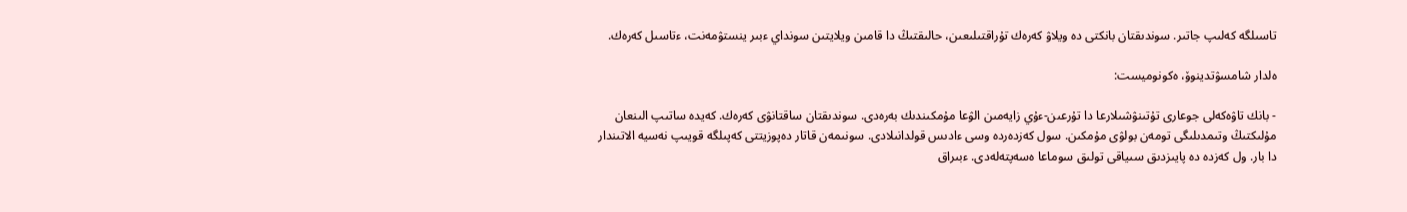تاسىلگە كەلىپ جاتىر. سوندىقتان بانكتى دە ويلاۋ كەرەك تۇراقتىلىعىن، حالىقتىڭ دا قامىن ويلايتىن سونداي ءبىر ينستۋمەنت، ءتاسىل كەرەك.

ەلدار شامسۋتدينوۆ، ەكونوميست:

- بانك تاۋەكەلى جوعارى تۇتىنۋشىلارعا دا تۇرعىن-ءۇي زايەمىن الۋعا مۇمكىندىك بەرەدى. سوندىقتان ساقتانۋى كەرەك. كەيدە ساتىپ الىنعان مۇلىكتىڭ وتىمدىلىگى تومەن بولۋى مۇمكىن. سول كەزدەردە وسى ءادىس قولدانىلادى. سونىمەن قاتار دەپوزيتتى كەپىلگە قويىپ نەسيە الاتىندار دا بار. ول كەزدە دە پايىزدىق سىياقى تولىق سوماعا ەسەپتەلەدى. ءبىراق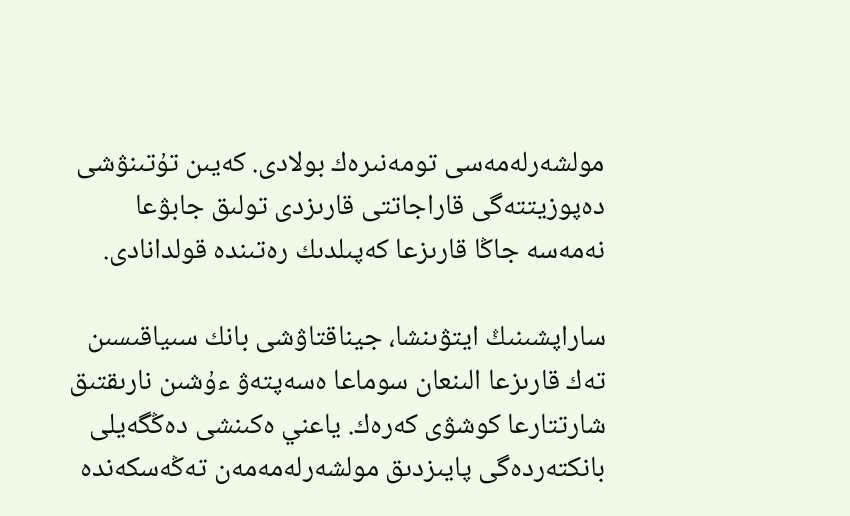مولشەرلەمەسى تومەنىرەك بولادى. كەيىن تۇتىنۋشى دەپوزيتتەگى قاراجاتتى قارىزدى تولىق جابۋعا نەمەسە جاڭا قارىزعا كەپىلدىك رەتىندە قولدانادى.

ساراپشىنىڭ ايتۋىنشا، جيناقتاۋشى بانك سىياقىسىن تەك قارىزعا الىنعان سوماعا ەسەپتەۋ ءۇشىن نارىقتىق شارتتارعا كوشۋى كەرەك. ياعني ەكىنشى دەڭگەيلى بانكتەردەگى پايىزدىق مولشەرلەمەمەن تەڭەسكەندە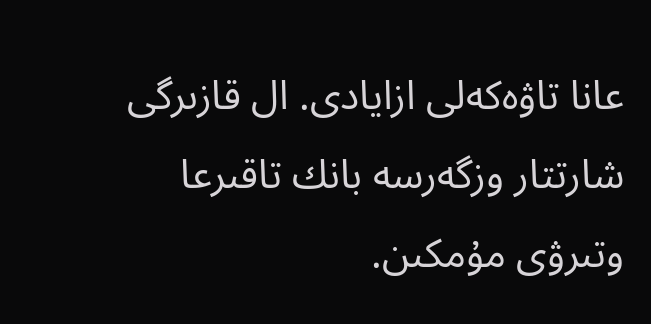عانا تاۋەكەلى ازايادى. ال قازىرگى شارتتار وزگەرسە بانك تاقىرعا وتىرۋى مۇمكىن.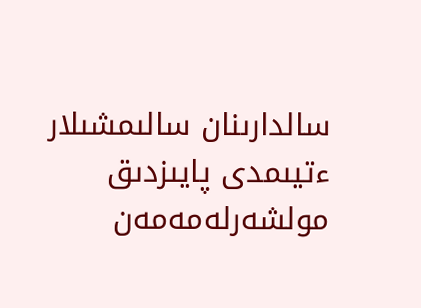سالدارىنان سالىمشىلار ءتيىمدى پايىزدىق مولشەرلەمەمەن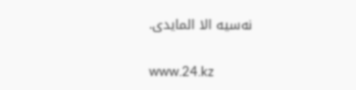نەسيە الا المايدى.

www.24.kz